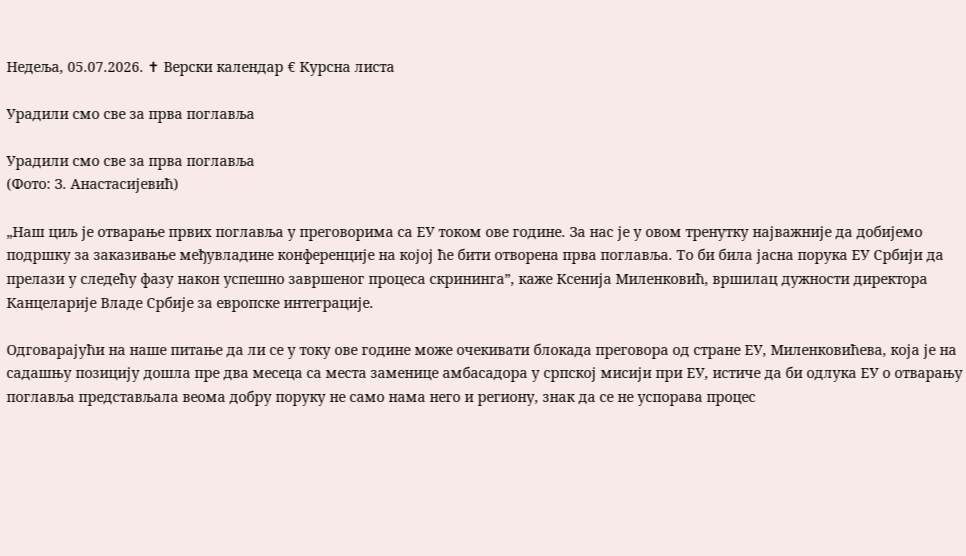Недеља, 05.07.2026. ✝ Верски календар € Курсна листа

Урадили смо све за прва поглавља

Урадили смо све за прва поглавља
(Фото: З. Анастасијевић)

„Наш циљ је отварање првих поглавља у преговорима са ЕУ током ове године. За нас је у овом тренутку најважније да добијемо подршку за заказивање међувладине конференције на којој ће бити отворена прва поглавља. То би била јасна порука ЕУ Србији да прелази у следећу фазу након успешно завршеног процеса скрининга”, каже Ксенија Миленковић, вршилац дужности директора Канцеларије Владе Србије за европске интеграције.

Одговарајући на наше питање да ли се у току ове године може очекивати блокада преговора од стране ЕУ, Миленковићева, која је на садашњу позицију дошла пре два месеца са места заменице амбасадора у српској мисији при ЕУ, истиче да би одлука ЕУ о отварању поглавља представљала веома добру поруку не само нама него и региону, знак да се не успорава процес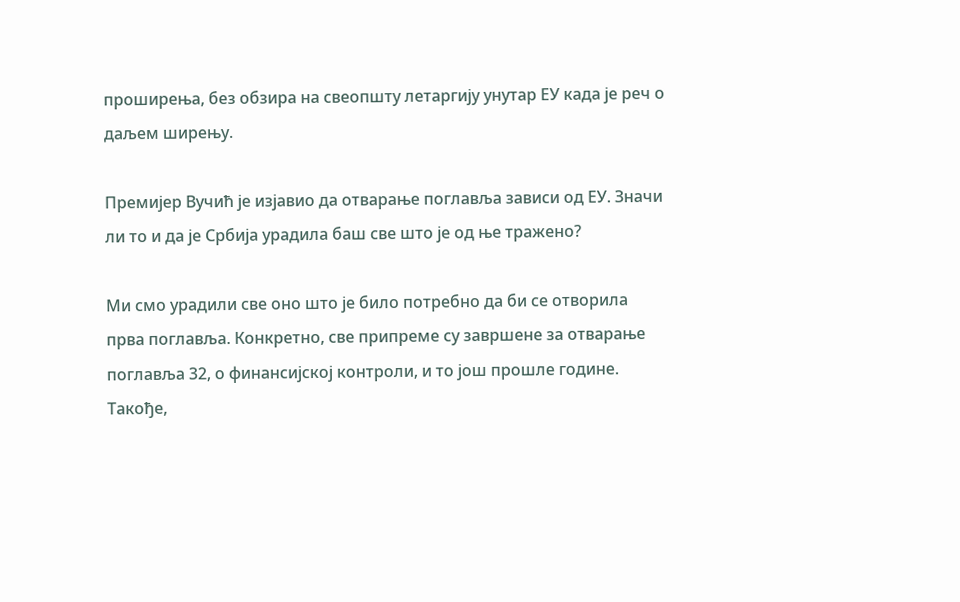проширења, без обзира на свеопшту летаргију унутар ЕУ када је реч о даљем ширењу.

Премијер Вучић је изјавио да отварање поглавља зависи од ЕУ. Значи ли то и да је Србија урадила баш све што је од ње тражено?

Ми смо урадили све оно што је било потребно да би се отворила прва поглавља. Конкретно, све припреме су завршене за отварање поглавља 32, о финансијској контроли, и то још прошле године. Такође,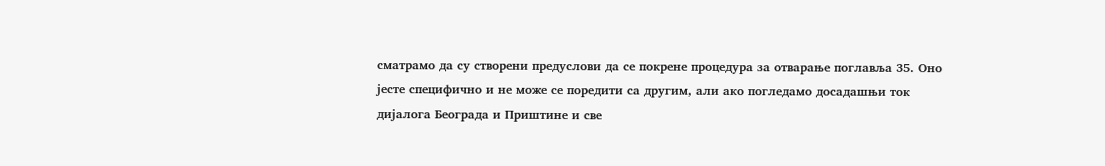сматрамо да су створени предуслови да се покрене процедура за отварање поглавља 35. Оно јесте специфично и не може се поредити са другим, али ако погледамо досадашњи ток дијалога Београда и Приштине и све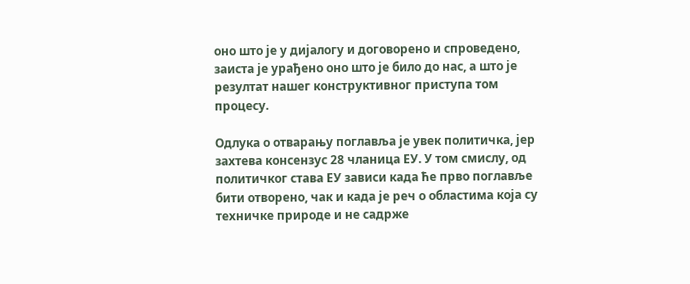оно што је у дијалогу и договорено и спроведено, заиста је урађено оно што је било до нас, а што је резултат нашег конструктивног приступа том процесу.

Одлука о отварању поглавља је увек политичка, јер захтева консензус 28 чланица ЕУ. У том смислу, од политичког става ЕУ зависи када ће прво поглавље бити отворено, чак и када је реч о областима која су техничке природе и не садрже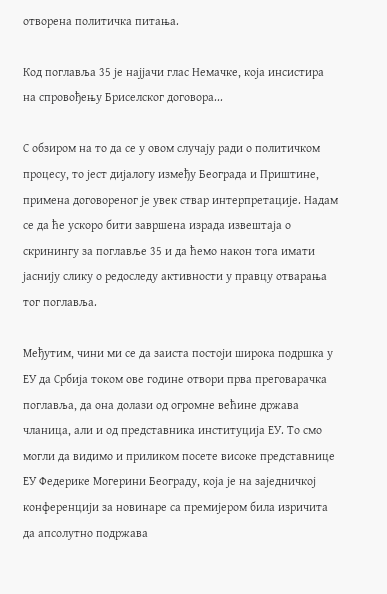отворена политичка питања.

Код поглавља 35 је најјачи глас Немачке, која инсистира на спровођењу Бриселског договора...

С обзиром на то да се у овом случају ради о политичком процесу, то јест дијалогу између Београда и Приштине, примена договореног је увек ствар интерпретације. Надам се да ће ускоро бити завршена израда извештаја о скринингу за поглавље 35 и да ћемо након тога имати јаснију слику о редоследу активности у правцу отварања тог поглавља.

Међутим, чини ми се да заиста постоји широка подршка у ЕУ да Србија током ове године отвори прва преговарачка поглавља, да она долази од огромне већине држава чланица, али и од представника институција ЕУ. То смо могли да видимо и приликом посете високе представнице ЕУ Федерике Могерини Београду, која је на заједничкој конференцији за новинаре са премијером била изричита да апсолутно подржава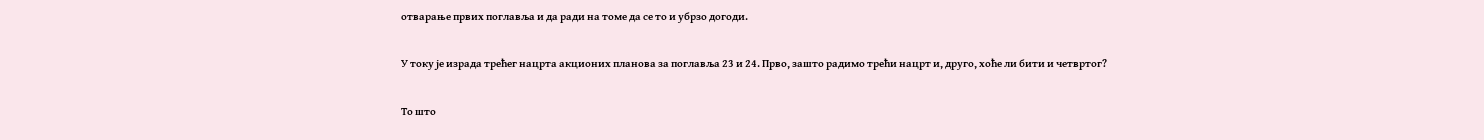отварање првих поглавља и да ради на томе да се то и убрзо догоди.

У току је израда трећег нацрта акционих планова за поглавља 23 и 24. Прво, зашто радимо трећи нацрт и, друго, хоће ли бити и четвртог?

То што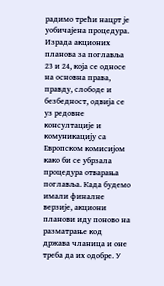радимо трећи нацрт је уобичајена процедура. Израда акционих планова за поглавља 23 и 24, која се односе на основна права, правду, слободе и безбедност, одвија се уз редовне консултације и комуникацију са Европском комисијом како би се убрзала процедура отварања поглавља. Када будемо имали финалне верзије, акциони планови иду поново на разматрање код држава чланица и оне треба да их одобре. У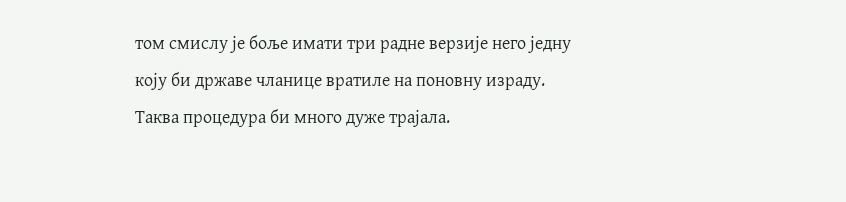том смислу је боље имати три радне верзије него једну коју би државе чланице вратиле на поновну израду. Таква процедура би много дуже трајала.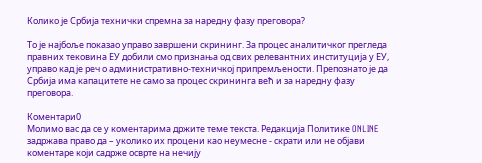Колико је Србија технички спремна за наредну фазу преговора?

То је најбоље показао управо завршени скрининг. За процес аналитичког прегледа правних тековина ЕУ добили смо признања од свих релевантних институција у ЕУ, управо кад је реч о административно-техничкој припремљености. Препознато је да Србија има капацитете не само за процес скрининга већ и за наредну фазу преговора.

Коментари0
Молимо вас да се у коментарима држите теме текста. Редакција Политике ONLINE задржава право да – уколико их процени као неумесне - скрати или не објави коментаре који садрже осврте на нечију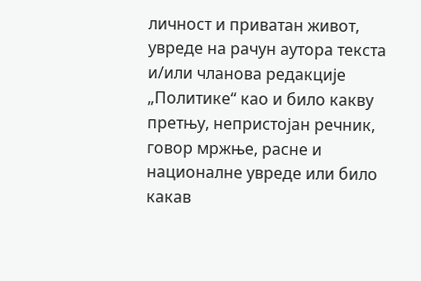личност и приватан живот, увреде на рачун аутора текста и/или чланова редакције „Политике“ као и било какву претњу, непристојан речник, говор мржње, расне и националне увреде или било какав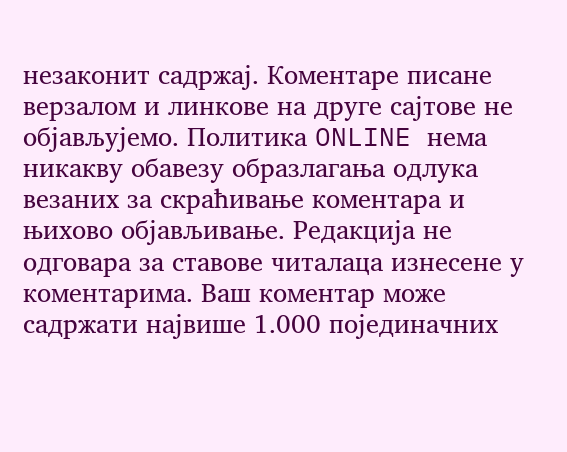незаконит садржај. Коментаре писане верзалом и линкове на друге сајтове не објављујемо. Политика ONLINE нема никакву обавезу образлагања одлука везаних за скраћивање коментара и њихово објављивање. Редакција не одговара за ставове читалаца изнесене у коментарима. Ваш коментар може садржати највише 1.000 појединачних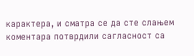карактера, и сматра се да сте слањем коментара потврдили сагласност са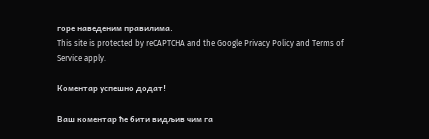горе наведеним правилима.
This site is protected by reCAPTCHA and the Google Privacy Policy and Terms of Service apply.

Комeнтар успeшно додат!

Ваш комeнтар ћe бити видљив чим га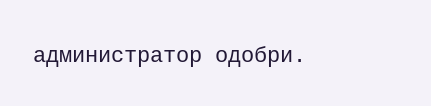администратор одобри.